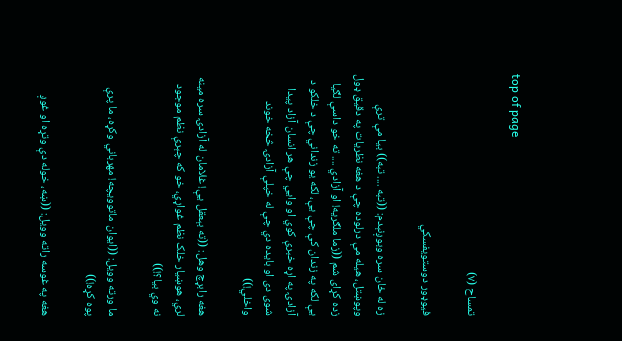top of page

تمساح (۷)

فيوډور دوستویفسکي

زه له ځان سره وبوږنېدم: ((تبه .... تبه)) بيا مې ترې وپوښتل،‌ هيله مې درلوده چې د هغه نظريات په دقیق ډول زده کړای شم ((زما ملګريه! او آزادي .... ته خو داسې لګيا یې لکه په زندان کې چې یې،‌ لکه يو زنداني چې د خلکو د آزادۍ په اړه خبرې کوي او وايي چې هر انسان آزاد پیدا شوی دی او بايده دي‌ چې له خپلې آزادۍ څخه خوند واخلي!))

هغه رابړچ وهل: ((ته بېعقل یې! غلامان له آزادۍ سره مينه لري، هوښيار خلک نظم غواړي، خو که چېرې نظم موجود نه وي بيا؟!))

ما ورته وويل: ((ايوان ماتوويچه! مهرباني وکړه، ما پرې پوه کړه!))

هغه په غوسه راته وويل: ((ښه، خوله دې وتړه او غوږ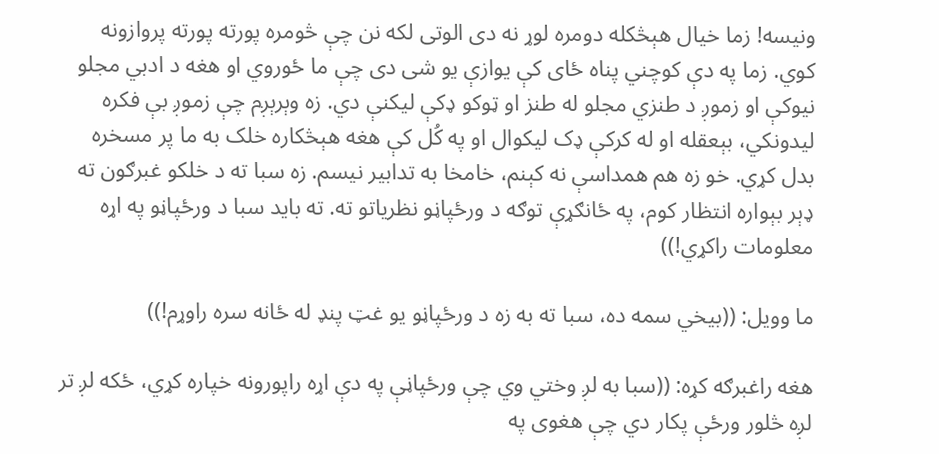ونيسه! زما خيال هېڅکله دومره لوړ نه دی الوتی لکه نن چې څومره پورته پورته پروازونه کوي. زما په دې کوچني پناه ځای کې يوازې یو شی دی چې ما ځوروي او هغه د ادبي مجلو نيوکې او زموږ د طنزي مجلو له طنز او ټوکو ډکې ليکنې دي. زه وېرېږم چې زموږ بې فکره ليدونکي، بېعقله او له کرکې ډک ليکوال او په کُل کې هغه هېڅکاره خلک به ما پر مسخره بدل کړي. خو زه هم همداسې نه کېنم، خامخا به تدابير نيسم. زه سبا ته د خلکو غبرګون ته ډېر بېواره انتظار کوم، په ځانګړې توګه د ورځپاڼو نظرياتو ته. ته بايد سبا د ورځپاڼو په اړه معلومات راکړي!))

ما وويل: ((بيخي سمه ده، سبا ته به زه د ورځپاڼو يو غټ پنډ له ځانه سره راوړم!))

هغه راغبرګه کړه: ((سبا به لږ وختي وي چې ورځپاڼې په دې اړه راپورونه خپاره کړي، ځکه لږ تر لږه څلور ورځې پکار دي چې هغوی په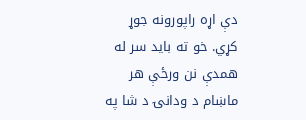دې اړه راپورونه جوړ کړي. خو ته بايد سر له همدې نن ورځې هر ماښام د ودانۍ د شا په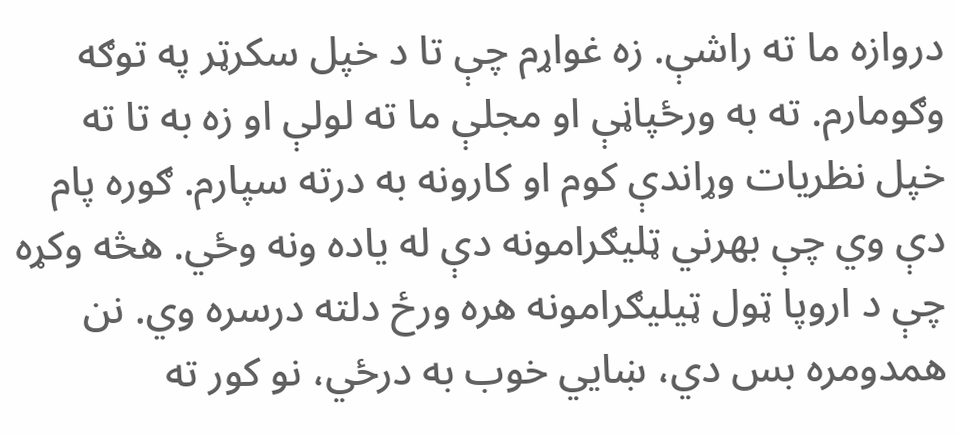دروازه ما ته راشې. زه غواړم چې تا د خپل سکرټر په توګه وګومارم. ته به ورځپاڼې او مجلې ما ته لولې او زه به تا ته خپل نظريات وړاندې کوم او کارونه به درته سپارم. ګوره پام دې وي چې بهرني ټليګرامونه دې له ياده ونه وځي. هڅه وکړه چې د اروپا ټول ټيليګرامونه هره ورځ دلته درسره وي. نن همدومره بس دي،‌ ښايي خوب به درځي، نو کور ته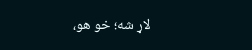لاړ شه؛ خو هو،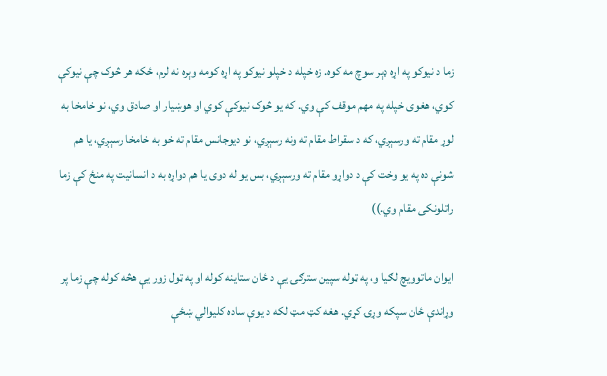زما د نيوکو په اړه ډېر سوچ مه کوه. زه خپله د خپلو نيوکو په اړه کومه وېره نه لرم،‌ ځکه هر څوک چې نیوکې کوي،‌ هغوی خپله په مهم موقف کې وي. که يو څوک نيوکې کوي او هوښيار او صادق وي، نو خامخا به لوړ مقام ته ورسېږي، که د سقراط مقام ته ونه رسېږي، نو ديوجانس مقام ته خو به خامخا رسېږي، يا هم شونې ده په يو وخت کې د دواړو مقام ته ورسېږي، بس يو له دوی یا هم دواړه به د انسانيت په منځ کې زما راتلونکی مقام وي.))

ايوان ماتوويچ لګيا و، په ټوله سپين سترګۍ یې د ځان ستاينه کوله او په ټول زور یې هڅه کوله چې زما پر وړاندې ځان سپکه وړۍ کړي. هغه کټ مټ لکه د یوې ساده کليوالي ښځې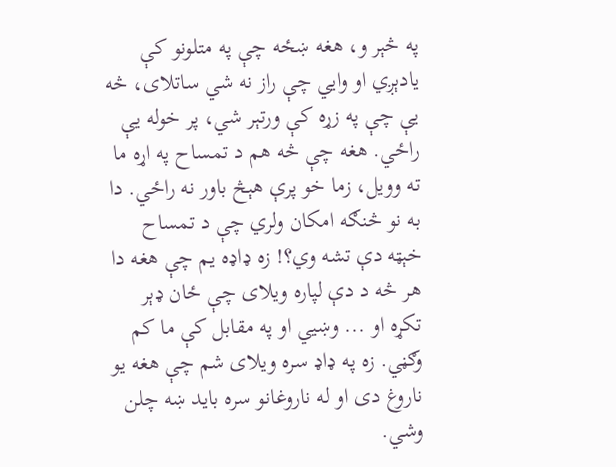په څېر و، هغه ښځه چې په متلونو کې یادېږي او وايي چې راز نه شي ساتلای، څه یې چې په زړه کې ورتېر شي، پر خوله یې راځي. هغه چې څه هم د تمساح په اړه ما ته وويل، زما خو پرې هېڅ‌ باور نه راځي. دا به نو څنګه امکان ولري چې د تمساح خېټه دې تشه وي؟! زه ډاډه يم چې هغه دا هر څه د دې لپاره ويلای چې ځان ډېر تکړه او ... وښيي او په مقابل کې ما کم وګڼي. زه په ډاډ سره ويلای شم چې هغه یو ناروغ دی او له ناروغانو سره بايد ښه چلن وشي.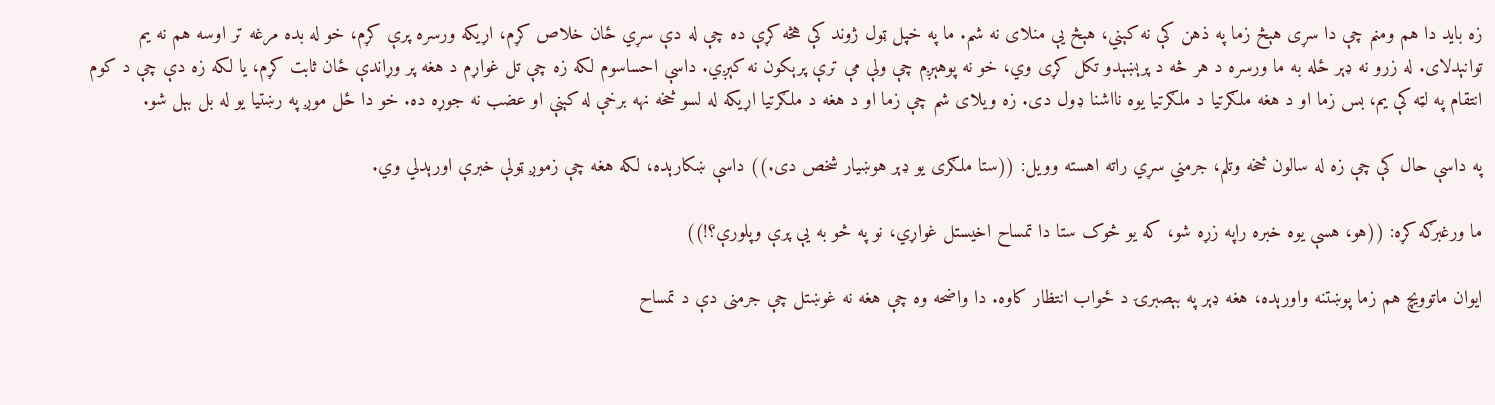زه بايد دا هم ومنم چې دا سړی هېڅ زما په ذهن کې نه کېني، هېڅ یې منلای نه شم. ما په خپل ټول ژوند کې هڅه کړې ده چې له دې سړي ځان خلاص کړم، اړيکه ورسره پرې کړم، خو له بده مرغه تر اوسه هم نه يم توانېدلای. له زرو نه ډېر ځله به ما ورسره د هر څه د پرېښېدو تکل کړی وي، خو نه پوهېږم چې ولې مې ترې پرېکون نه کېږي. داسې احساسوم لکه زه چې تل غواړم د هغه پر وړاندې ځان ثابت کړم، يا لکه زه دې چې د کوم انتقام په لټه کې يم، بس زما او د هغه ملګرتيا د ملګرتيا يوه نااشنا ډول دی. زه ويلای شم چې زما او د هغه د ملګرتيا اړيکه له لسو څخه نهه برخې له کېنې او عضب نه جوړه ده. خو دا ځل موږ په رښتيا يو له بل بېل شو.

په داسې حال کې چې زه له سالون څخه وتلم، جرمني سړي راته اهسته وويل: ((ستا ملګری يو ډېر هوښیار شخص دی.)) داسې ښکارېده، لکه هغه چې زموږ ټولې خبرې اورېدلي وي.

ما ورغبرګه کړه: ((هو، هسې يوه خبره راپه زړه شو، که يو څوک ستا دا تمساح اخيستل غواړي، نو په څو به یې پرې وپلورې؟!))

ايوان ماتوويچ هم زما پوښتنه واورېده، هغه ډېر په بېصبرۍ د ځواب انتظار کاوه. دا واضحه وه چې هغه نه غوښتل چې جرمنی دې د تمساح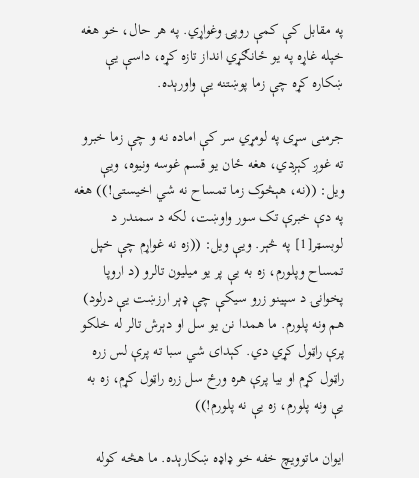په مقابل کې کمې روپۍ وغواړي. په هر حال،‌ خو هغه خپله غاړه په يو ځانګړي انداز تازه کړه، داسې يې ښکاره کړه چې زما پوښتنه یې واورېده.

جرمنی سړی په لومړي سر کې اماده نه و چې زما خبرو ته غوږ کېږدي، هغه ځان يو قسم غوسه ونيوه،‌ ویې ويل: ((نه، هېڅوک زما تمساح نه شي اخيستی!)) هغه په دې خبرې تک سور واوښت،‌ لکه د سمندر د لوبسټر[1] په څېر. ویې ويل: ((زه نه غواړم چې خپل تمساح وپلورم، زه به یې پر يو ميلیون تالرو (د اروپا پخوانۍ د سپينو زرو سیکې چې ډېر ارزښت یې درلود) هم ونه پلورم. ما همدا نن يو سل او دېرش تالر له خلکو پرې راټول کړي دي. کېدای شي سبا ته پرې لس زره راټول کړم او بيا پرې هره ورځ سل زره راټول کړم، زه به یې ونه پلورم، زه یې نه پلورم!))

ايوان ماتوويچ خفه خو ډاډه ښکارېده. ما هڅه کوله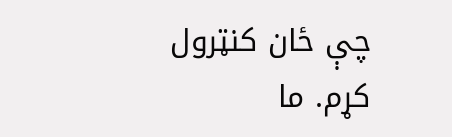چې ځان کنټرول کړم. ما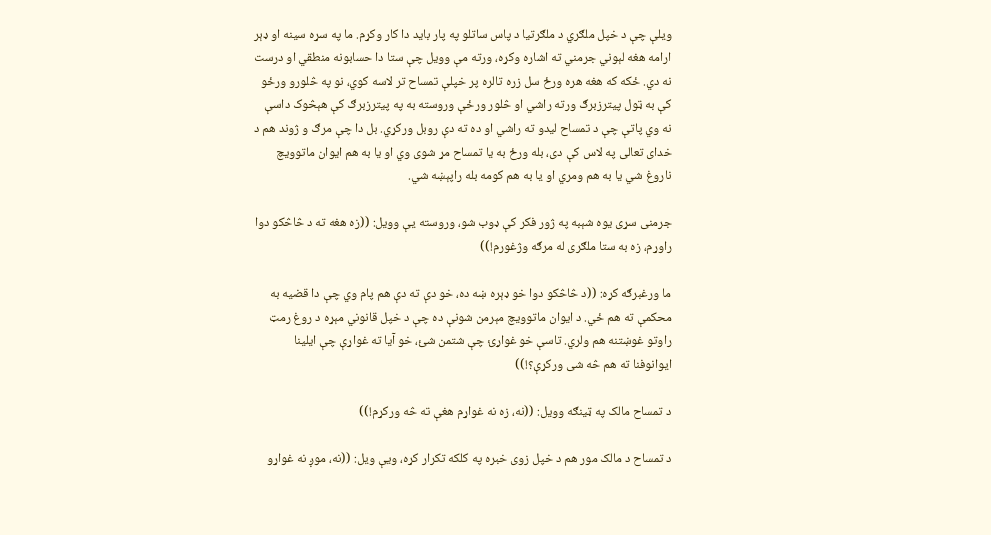ويلې چې د خپل ملګري د ملګرتيا د پاس ساتلو په پار باید دا کار وکړم. ما په سړه سينه او ډېر ارامه هغه لېوني جرمني ته اشاره وکړه،‌ ورته مې وويل چې ستا دا حسابونه منطقي او درست نه دي. ځکه که هغه هره ورځ سل زره تالره پر خپلې تمساح تر لاسه کوي،‌ نو په څلورو ورځو کې به ټول پيترزبرګ ورته راشي او څلور ورځې وروسته به په پيترزبرګ کې هېڅوک داسې نه وي پاتې چې د تمساح ليدو ته راشي او ده ته دې روبل ورکړي. بل دا چې مرګ و ژوند هم د خدای تعالی په لاس کې دی، بله ورځ به يا تمساح مړ شوی وي او يا به هم ايوان ماتوويچ ناروغ شي يا به هم ومري او يا به هم کومه بله راپېښه شي.

جرمنی سړی يوه شېبه په ژور فکر کې ډوب شو،‌ وروسته یې وويل: ((زه هغه ته د څاڅکو دوا راوړم، زه به ستا ملګری له مرګه وژغورم!))

ما ورغبرګه کړه: ((د څاڅکو دوا خو ډېره ښه ده، خو دې ته دې هم پام وي چې دا قضيه به محکمې ته هم ځي. د ايوان ماتوويچ مېرمن شونې ده چې د خپل قانوني مېړه د روغ رمټ راوتو غوښتنه هم ولري. تاسې خو غواړئ چې شتمن شئ، خو آیا ته غواړې چې ايلينا ايوانوفنا ته هم څه شی ورکړې؟!))

د تمساح مالک په ټینګه وويل: ((نه، زه نه غواړم هغې ته څه ورکړم!))

د تمساح د مالک مور هم د خپل زوی خبره په کلکه تکرار کړه، ویې ويل: ((نه، موږ نه غواړو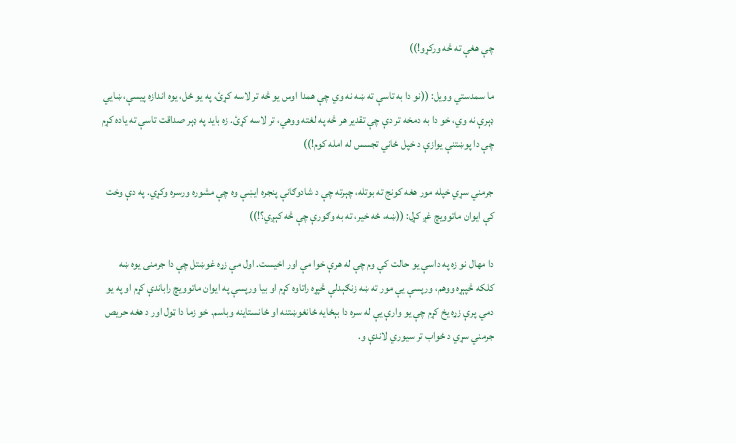چې هغې ته څه ورکړو!))

ما سمدستي وویل: ((نو دا به تاسې ته ښه نه وي چې همدا اوس يو څه تر لاسه کړئ، په يو ځل، يوه اندازه پیسې، ښايي‌ ډېرې نه وي، خو دا به دمخه تر دې چې تقدير هر څه په لغته ووهي، تر لاسه کړئ. زه بايد په ډېر صداقت تاسې ته ياده کړم چې دا پوښتنې يوازې د خپل ځاني‌ تجسس له امله کوم!))

جرمني سړي خپله مور هغه کونج ته بوتله، چېرته چې د شادوګانې پنجره ايښې وه چې مشوره ورسره وکړي. په دې وخت کې ايوان ماتوويچ غږ کړل: ((ښه، ځه خير، ته به وګورې چې څه کېږي؟!))

دا مهال نو زه په داسې یو حالت کې وم چې له هرې خوا مې اور اخيست. اول مې زړه غوښتل چې دا جرمنی يوه ښه کلکه څپېړه ووهم، ورپسې یې مور ته ښه زنګېدلې څپړه راتاوه کړم او بيا ورپسې په ايوان ماتوويچ راباندې کړم او په يو دمي پرې زړه يخ کړم چې يو وارې یې له سره دا بېځايه ځانغوښتنه او ځانستاينه وباسم. خو زما دا ټول اور د هغه حريص جرمني سړي د ځواب تر سيوري لاندې و.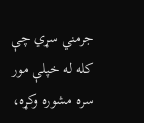جرمني سړي چې کله له خپلې مور سره مشوره وکړه،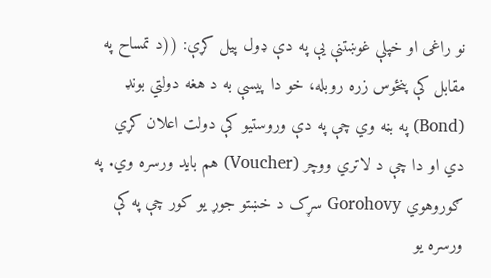نو راغی او خپلې غوښتنې یې په دې ډول پیل کړې: ((د تمساح په مقابل کې پنځوس زره روبله، خو دا پیسې به د هغه دولتي‌ بونډ (Bond) په بڼه وي چې په دې وروستيو کې دولت اعلان کړي دي او دا چې د لاتري ووچر (Voucher) هم بايد ورسره وي. په ګوروهوي Gorohovy سړک د خښتو جوړ يو کور چې په کې ورسره يو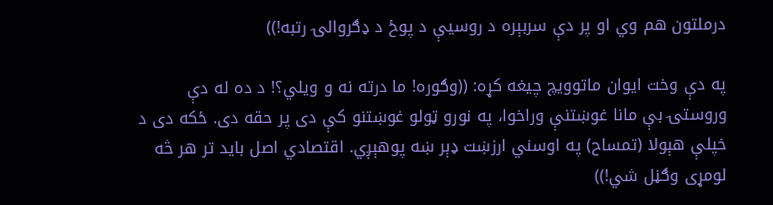درملتون هم وي او پر دې سربېره د روسیې د پوځ د ډګروالۍ رتبه!))

په دې وخت ايوان ماتوويچ چيغه کړه: ((وګوره! ما درته نه و ويلي؟! د ده له دې وروستۍ بې مانا غوښتنې وراخوا، په نورو ټولو غوښتنو کې دی پر حقه دی. ځکه دی د خپلې هېولا (تمساح) په اوسني ارزښت ډېر ښه پوهېږي. اقتصادي اصل بايد تر هر څه لومړی وګڼل شي!))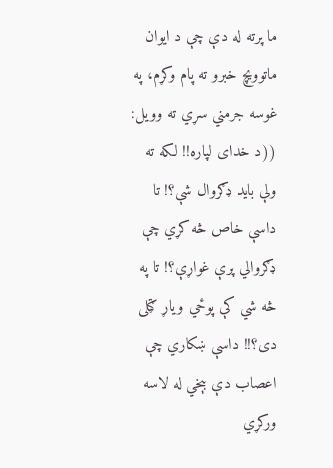ما پرته له دې چې د ايوان ماتوويچ خبرو ته پام وکړم، په غوسه جرمني سړي ته وويل: ((د خدای لپاره!! لکه ته ولې بايد ډګروال شې؟! تا داسې خاص څه کړي چې ډګروالي پرې غواړې؟! تا په څه شي کې پوځي‌ ویاړ ګټلی دی؟!! داسې ښکاري چې اعصاب دې بېخي له لاسه ورکړي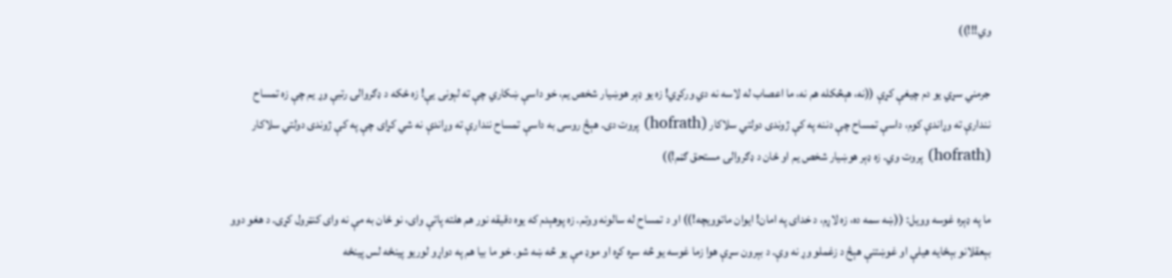وي!!!))

جرمني سړي يو دم چيغې کړې ((نه، هېڅکله هم نه، ما اعصاب له لاسه نه دي ورکړي! زه يو ډېر هوښيار شخص يم، خو داسې ښکاري چې ته لېونی یې! زه ځکه د ډګروالۍ رتبې وړ يم چې زه تمساح نندارې ته وړاندې کوم، داسې تمساح چې دننه په کې ژوندی دولتي سلاکار (hofrath) پروت دی. هېڅ روسی به داسې تمساح نندارې ته وړاندې نه شي کړای چې په کې ژوندی دولتي سلاکار (hofrath) پروت وي. زه ډېر هوښيار شخص يم او ځان د ډګروالۍ مستحق ګڼم!))

ما په‌ ډېره غوسه وويل: ((ښه سمه ده، زه لاړم، د خدای په امان! ايوان ماتوويچه!)) او د تمساح له سالونه ووتم. زه پوهېدم که يوه دقیقه نور هم هلته پاتې وای، نو ځان به مې نه وای کنټرول کړی. د هغو دوو بېعقلانو بېځايه هيلې او غوښتنې هېڅ د زغملو وړ نه وې. د بېرون سړې هوا زما غوسه يو څه سړه کړه او موډ مې يو څه ښه شو. خو ما بيا هم په دواړو لوريو پینځه لس پينځه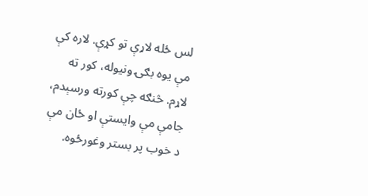لس ځله لاړې تو کړې. لاره کې مې یوه بګۍ ونيوله، کور ته لاړم. څنګه چې کورته ورسېدم، جامې مې وايستې او ځان مې د خوب پر بستر وغورځوه.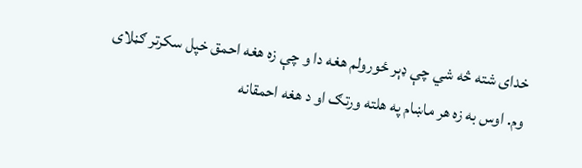خدای شته څه شي چې ډېر ځورولم هغه دا و چې زه هغه احمق خپل سکرتر ګڼلای وم. اوس به زه هر ماښام په هلته ورتګ او د هغه احمقانه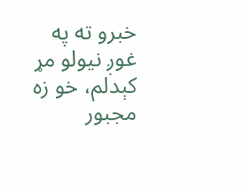خبرو ته په غوږ نيولو مړ کېدلم، خو زه مجبور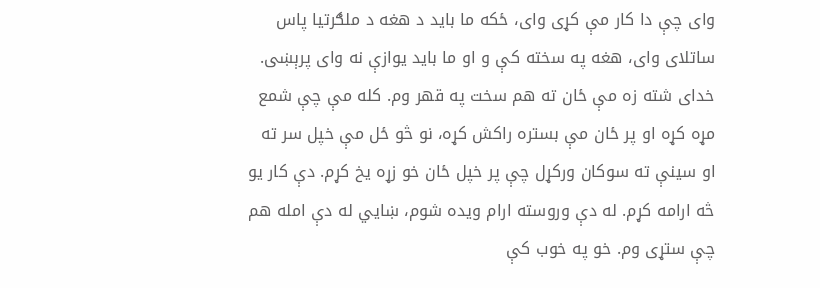وای چې دا کار مې کړی وای، ځکه ما باید د هغه د ملګرتيا پاس ساتلای وای، هغه په سخته کې و او ما باید یوازې نه وای پرېښی. خدای شته زه مې ځان ته هم سخت په قهر وم. کله مې چې شمع مړه کړه او پر ځان مې بستره راکش کړه، نو څو ځل مې خپل سر ته او سینې ته سوکان ورکړل چې پر خپل ځان خو زړه يخ کړم. دې کار يو څه ارامه کړم. له دې وروسته ارام ويده شوم، ښايي له دې امله هم چې ستړی وم. خو په خوب کې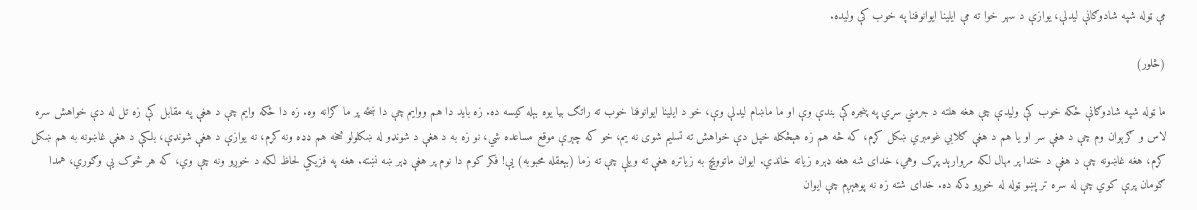مې ټوله شپه شادوګانې ليدلې، يوازې د سهر خوا ته مې ايلينا ايوانوفنا په خوب کې وليده.

(څلور)

ما ټوله شپه شادوګانې ځکه خوب کې ولیدې چې هغه هلته د جرمني سړي په پنجره کې بندې وې او ما ماښام ليدلې وې، خو د ايلينا ايوانوفنا خوب ته راتګ بيا يوه بېله کيسه ده. زه بايد دا هم ووايم چې دا ښځه پر ما ګرانه وه. زه دا ځکه وايم چې د هغې په مقابل کې زه تل له دې خواهش سره لاس و ګرېوان وم چې د هغې سر او يا هم د هغې ګلابي غومبري ښکل کړم،‌ که څه هم زه هېڅکله خپل دې خواهش ته تسليم شوی نه یم، خو که چېرې موقع مساعده شي، نو زه به د هغې د شونډو له ښکلولو څخه هم ډډه ونه کړم، نه یوازې د هغې شونډې، بلکې د هغې غاښونه به هم ښکل کړم، هغه غاښونه چې د هغې د خندا پر مهال لکه مروارېد پړک وهي،‌ خدای شه هغه ډېره زياته خاندي. ايوان ماتوويچ به زياتره هغې ته ويلې چې ته زما (بېعقله محبوبه) یې! فکر کوم دا نوم پر هغې ډېر ښه نښته. هغه په فزيکي لحاظ لکه د خوږو ونه چې وي، که هر څوک یې وګوري، همدا ګومان پرې کوي چې له سره تر پښو ټوله له خوږو ډکه ده. خدای شته زه نه پوهېږم چې ايوان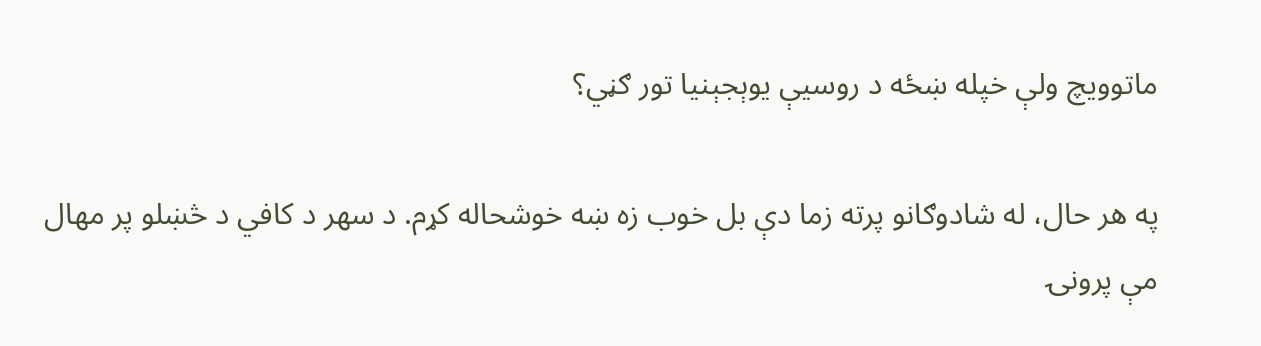ماتوويچ ولې خپله ښځه د روسیې یوېجېنیا تور ګڼي؟

په هر حال، له شادوګانو پرته زما دې بل خوب زه ښه خوشحاله کړم. د سهر د کافي د څښلو پر مهال مې پرونۍ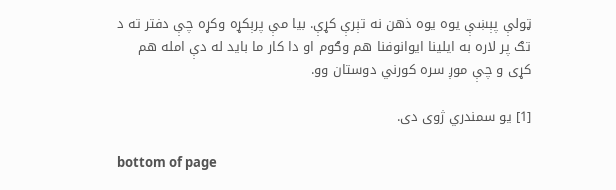ټولې پېښې يوه يوه ذهن نه تېرې کړې. بيا مې پرېکړه وکړه چې دفتر ته د تګ پر لاره به ايلينا ايوانوفنا هم وګوم او دا کار ما بايد له دې امله هم کړی و چې موږ سره کورني دوستان وو.

[1] يو سمندري ژوی دی.

bottom of page